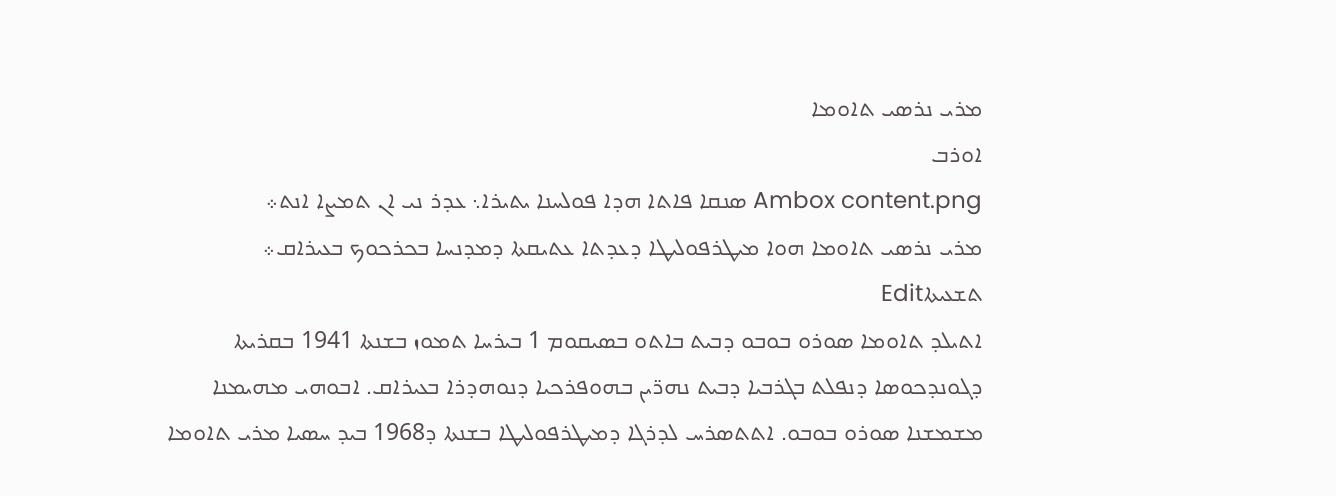ܡܪܝ ܢܪܣܝ ܬܐܘܡܐ
ܐܘܪܒ
Ambox content.png ܣܢܩܐ ܦܐܬܐ ܗܕܐ ܦܘܠܚܢܐ ܝܬܝܪܐ܆ ܥܕܪ ܢܝ ܐܢ ܬܡܨܐ ܐܢܬ܀
ܡܪܝ ܢܪܣܝ ܬܐܘܡܐ ܗܘܐ ܡܝܛܪܦܘܠܝܛܐ ܕܥܕܬܐ ܥܬܝܩܬܐ ܕܡܕܢܚܐ ܒܟܪܟܘܟ ܒܥܝܪܐܩ܀
ܬܫܥܝܬܐEdit
ܐܬܝܠܕ ܬܐܘܡܐ ܣܘܪܘ ܒܘܒܘ ܕܒܝܬ ܒܐܬܘ ܒܣܝܩܘܡ 1 ܒܝܪܚܐ ܬܡܘܙ ܒܫܢܬܐ 1941 ܒܩܪܝܬܐ ܕܓܘܢܕܟܘܣܐ ܕܢܦܠܬ ܒܓܪܒܝܐ ܕܒܝܬ ܢܗܪ̈ܝܢ ܒܗܘܦܪܟܝܐ ܕܢܘܗܕܪܐ ܒܥܝܪܐܩ. ܐܒܘܗܝ ܡܗܝܡܢܐ ܡܫܡܫܢܐ ܣܘܪܘ ܒܘܒܘ. ܐܬܬܣܪܚ ܠܕܪܓܐ ܕܡܝܛܪܦܘܠܝܛܐ ܒܫܢܬܐ ܕ1968 ܒܝܕ ܚܣܝܐ ܡܪܝ ܬܐܘܡܐ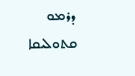ܕܪܡܘ ܩܬܘܠܝܩܐ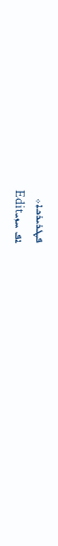ܦܛܪܝܪܟܐ܀
ܐܦ ܚܙܝEdit